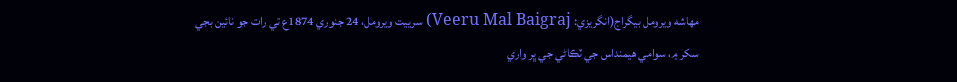مھاشه ويرومل بيگراج(انگريزي: Veeru Mal Baigraj) سرييت ويرومل، 24 جنوري 1874ع تي رات جو نائين بجي سکر ۾، سوامي هيمنداس جي ٽڪاڻي جي ڀر واري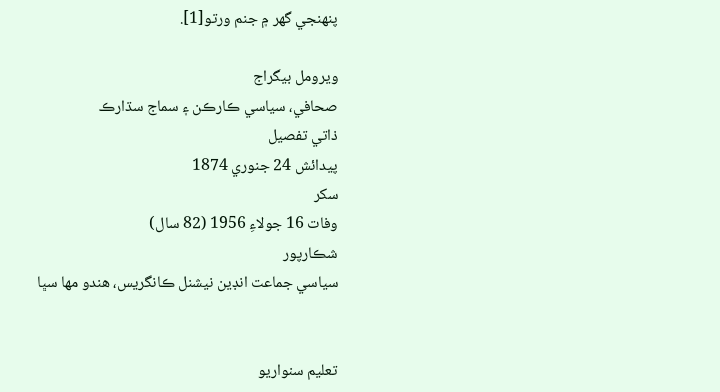پنهنجي گهر ۾ جنم ورتو[1].

ويرومل بيگراج
صحافي، سياسي ڪارڪن ۽ سماج سڌارڪ
ذاتي تفصيل
پيدائش 24 جنوري 1874
سکر
وفات 16 جولاءِ 1956 (82 سال)
شڪارپور
سياسي جماعت انڊين نيشنل ڪانگريس، ھندو مھا سڀا


تعليم سنواريو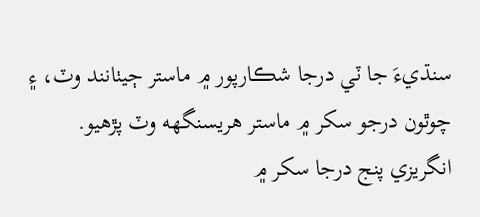سنڌيءَ جا ٽي درجا شڪارپور ۾ ماستر ڄيٺانند وٽ، ۽ چوٿون درجو سکر ۾ ماستر هريسنگهه وٽ پڙهيو. انگريزي پنج درجا سکر ۾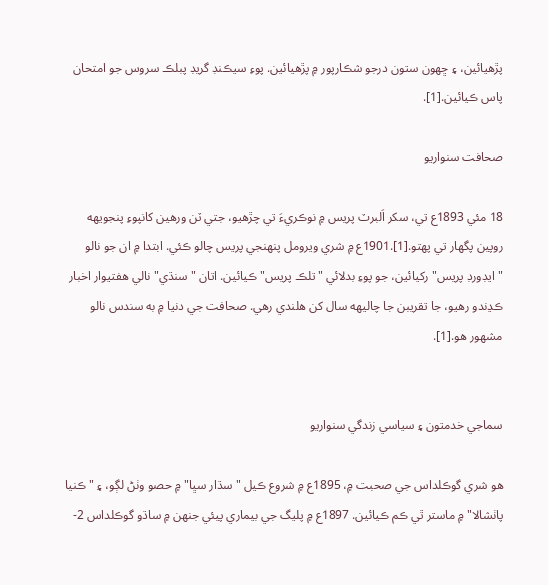پڙهيائين، ۽ ڇهون ستون درجو شڪارپور ۾ پڙهيائين. پوءِ سيڪنڊ گريڊ پبلڪ سروس جو امتحان پاس ڪيائين.[1].

صحافت سنواريو

18 مئي 1893ع تي، سکر اَلبرٽ پريس ۾ نوڪريءَ تي چڙهيو، جتي ٽن ورهين کانپوءِ پنجويهه روپين پگهار تي پھتو.[1].1901ع ۾ شري ويرومل پنهنجي پريس چالو ڪئي. ابتدا ۾ ان جو نالو "ايڊورڊ پريس" رکيائين، جو پوءِ بدلائي "تلڪ پريس" ڪيائين. اتان "سنڌي" نالي هفتيوار اخبار ڪڍندو رهيو، جا تقريبن جا چاليهه سال کن هلندي رهي. صحافت جي دنيا ۾ به سندس نالو مشهور هو.[1].


سماجي خدمتون ۽ سياسي زندگي سنواريو

هو شري گوڪلداس جي صحبت ۾، 1895ع ۾ شروع ڪيل "سڌار سڀا" ۾ حصو وٺڻ لڳو، ۽ "ڪنيا پاٺشالا" ۾ ماستر ٿي ڪم ڪيائين. 1897ع ۾ پليگ جي بيماري پيئي جنھن ۾ ساڌو گوڪلداس 2-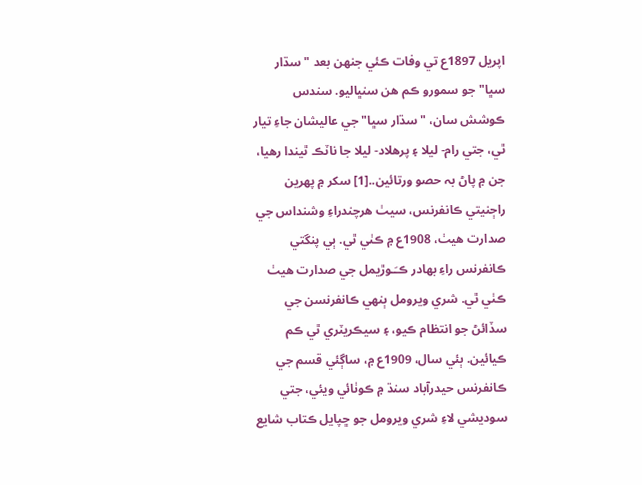اپريل 1897ع تي وفات ڪئي جنھن بعد "سڌار سڀا" جو سمورو ڪم ھن سنڀاليو. سندس ڪوشش سان، "سڌار سڀا" جي عاليشان جاءِ تيار ٿي، جتي رام- ليلا ۽ پرهلاد- ليلا جا ناٽڪ ٿيندا رهيا، جن ۾ پاڻ بہ حصو ورتائين..[1] سکر ۾ پهرين راڄنيتي ڪانفرنس، سيٺ هرچندراءِ وشنداس جي صدارت هيٺ، 1908ع ۾ ڪٺي ٿي. ٻي پنگتي ڪانفرنس راءِ بهادر ڪـَـوڙيمل جي صدارت هيٺ ڪٺي ٿي. شري ويرومل ٻنهي ڪانفرنسن جي سڏائڻ جو انتظام ڪيو، ۽ سيڪريٽري ٿي ڪم ڪيائين. ٻئي سال، 1909ع ۾، ساڳئي قسم جي ڪانفرنس حيدرآباد سنڌ ۾ ڪوٺائي ويئي، جتي سوديشي لاءِ شري ويرومل جو ڇپايل ڪتاب شايع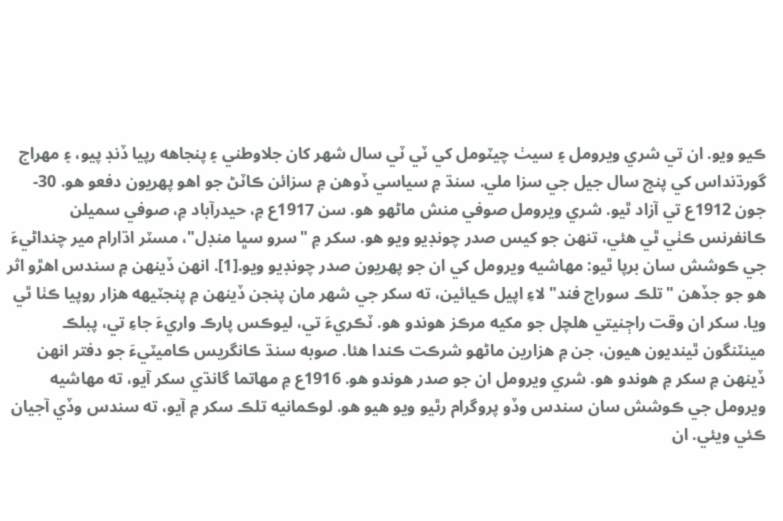ڪيو ويو. ان تي شري ويرومل ۽ سيٺ چيٽومل کي ٽي ٽي سال شهر کان جلاوطني ۽ پنجاهه رپيا ڏنڊ پيو، ۽ مهراج گورڌنداس کي پنج سال جيل جي سزا ملي. سنڌ ۾ سياسي ڏوهن ۾ سزائن ڪاٽڻ جو اهو پهريون دفعو هو. 30- جون 1912ع تي آزاد ٿيو. شري ويرومل صوفي منش ماڻهو هو. سن 1917ع ۾، حيدرآباد ۾، صوفي سميلن ڪانفرنس ڪٺي ٿي هئي، تنهن جو کيس صدر چونڊيو ويو هو. سکر ۾ "سرو سڀا منڊل"، مسٽر اڌارام مير چنداڻيءَ جي ڪوشش سان برپا ٿيو: مهاشيه ويرومل کي ان جو پهريون صدر چونڊيو ويو.[1]. انهن ڏينهن ۾ سندس اهڙو اثر هو جو جڏهن "تلڪ سوراج فند" لاءِ اپيل ڪيائين، ته سکر جي شهر مان پنجن ڏينهن ۾ پنجٽيهه هزار روپيا ڪٺا ٿي ويا. سکر ان وقت راڄنيتي هلچل جو مکيه مرڪز هوندو هو. ٽڪريءَ تي، ليوڪس پارڪ واريءَ جاءِ تي، پبلڪ مينٽنگون ٿينديون هيون، جن ۾ هزارين ماڻهو شرڪت ڪندا هئا. صوبه سنڌ ڪانگريس ڪاميٽيءَ جو دفتر انهن ڏينهن ۾ سکر ۾ هوندو هو. شري ويرومل ان جو صدر هوندو هو. 1916ع ۾ مهاتما گانڌي سکر آيو، ته مهاشيه ويرومل جي ڪوشش سان سندس وڏو پروگرام رٿيو ويو هيو هو. لوڪمانيه تلڪ سکر ۾ آيو، ته سندس وڏي آجيان ڪئي ويئي. ان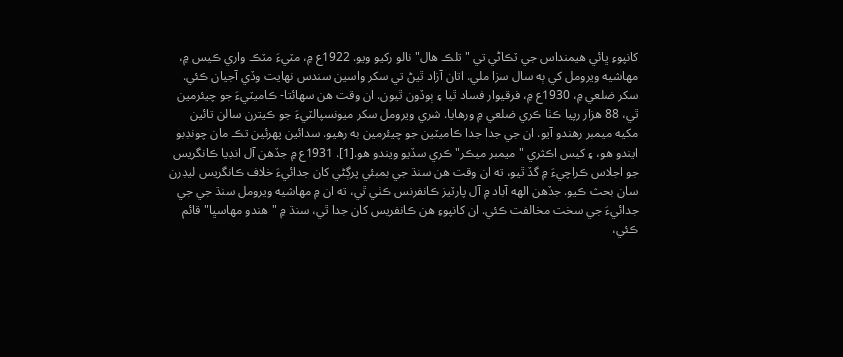کانپوءِ ڀائي هيمنداس جي ٽڪاڻي تي "تلڪ هال" نالو رکيو ويو. 1922ع ۾، مٽيءَ مٽڪ واري ڪيس ۾، مهاشيه ويرومل کي ٻه سال سزا ملي. اتان آزاد ٿيڻ تي سکر واسين سندس نهايت وڏي آجيان ڪئي. سکر ضلعي ۾، 1930ع ۾، فرقيوار فساد ٿيا ۽ ٻوڏون ٿيون. ان وقت هن سهائتا- ڪاميٽيءَ جو چيئرمين ٿي، 88 هزار رپيا ڪٺا ڪري ضلعي ۾ ورهايا. شري ويرومل سکر ميونسپالٽيءَ جو ڪيترن سالن تائين مکيه ميمبر رهندو آيو. ان جي جدا جدا ڪاميٽين جو چيئرمين به رهيو. سدائين پهرئين تڪ مان چونڊبو ايندو هو، ۽ کيس اڪثري "ميمبر ميڪر" ڪري سڏيو ويندو هو.[1]. 1931ع ۾ جڏهن آل انڊيا ڪانگريس جو اجلاس ڪراچيءَ ۾ گڏ ٿيو، ته ان وقت هن سنڌ جي بمبئي پرڳڻي کان جدائيءَ خلاف ڪانگريس ليڊرن سان بحث ڪيو. جڏهن الهه آباد ۾ آل پارٽيز ڪانفرنس ڪٺي ٿي، ته ان ۾ مهاشيه ويرومل سنڌ جي جي جدائيءَ جي سخت مخالفت ڪئي. ان کانپوءِ هن ڪانفريس کان جدا ٿي، سنڌ ۾ "هندو مهاسڀا" قائم ڪئي،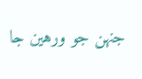جنهن جو ورهين جا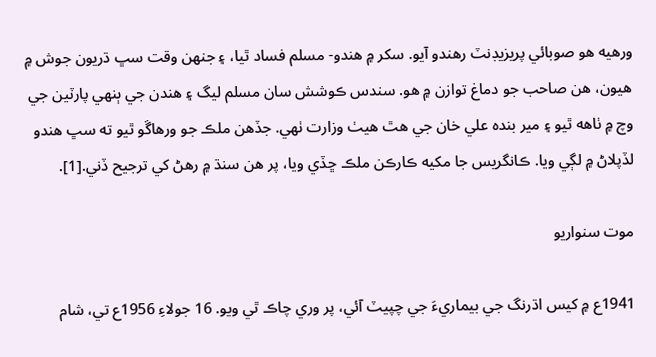ورهيه هو صوبائي پريزيڊنٽ رهندو آيو. سکر ۾ هندو- مسلم فساد ٿيا، ۽ جنهن وقت سڀ ڌريون جوش ۾ هيون، هن صاحب جو دماغ توازن ۾ هو. سندس ڪوشش سان مسلم ليگ ۽ هندن جي ٻنهي پارٽين جي وچ ۾ ٺاهه ٿيو ۽ مير بنده علي خان جي هٿ هيٺ وزارت ٺهي. جڏهن ملڪ جو ورهاڱو ٿيو ته سڀ هندو لڏپلاڻ ۾ لڳي ويا. ڪانگريس جا مکيه ڪارڪن ملڪ ڇڏي ويا، پر ھن سنڌ ۾ رھڻ کي ترجيح ڏني.[1].

موت سنواريو

1941ع ۾ کيس اڌرنگ جي بيماريءَ جي چپيٽ آئي، پر وري چاڪ ٿي ويو. 16 جولاءِ 1956ع تي، شام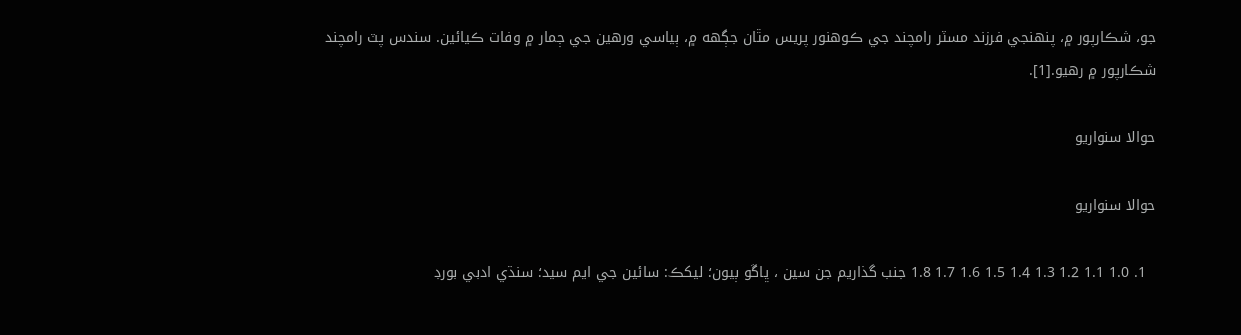جو، شڪارپور ۾، پنهنجي فرزند مسٽر رامچند جي ڪوهنور پريس مٿان جڳهه ۾، ٻياسي ورهين جي ڄمار ۾ وفات ڪيائين. سندس پٽ رامچند شڪارپور ۾ رھيو.[1].

حوالا سنواريو

حوالا سنواريو

  1. 1.0 1.1 1.2 1.3 1.4 1.5 1.6 1.7 1.8 جنب گذاريم جن سين ، ڀاڱو ٻيون؛ ليکڪ: سائين جي ايم سيد؛ سنڌي ادبي بورڊ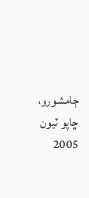ڄامشورو، ڇاپو ٽيون 2005